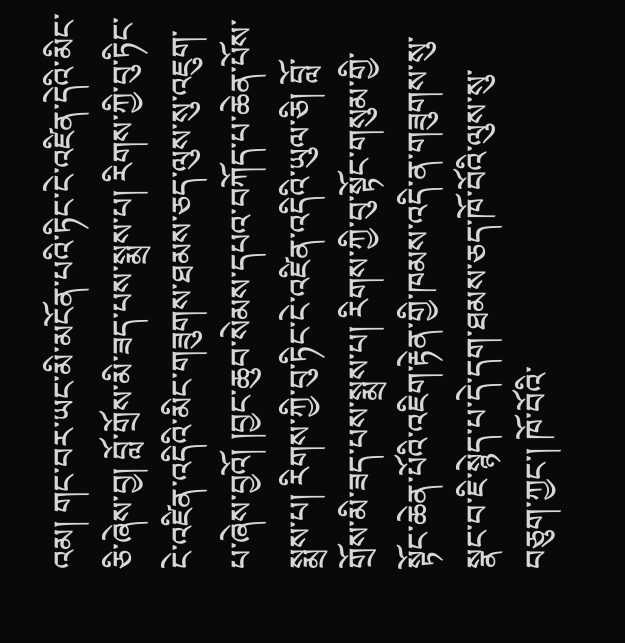འམ། གང་བར་ཡང་མི་མངོན་པའི་ཏིང་ངེ་འཛིན་དེའི་མིང་ཅི་ཞེས་བྱ། བློ་གྲོས་མི་ཟད་པས་སྨྲས་པ། རིགས་ཀྱི་བུ་ཏིང་ངེ་འཛིན་འདིའི་མིང་གཟུགས་ཐམས་ཅད་ལུས་སུ་འཇུག་པ་ཞེས་བྱའོ། །བྱང་ཆུབ་སེམས་དཔའ་བཀོད་པ་ཆེན་པོས་སྨྲས་པ། རིགས་ཀྱི་བུ་ཏིང་ངེ་འཛིན་འདིའི་ཡུལ་ཅི། བློ་གྲོས་མི་ཟད་པས་སྨྲས་པ། རིགས་ཀྱི་བུ་སྟོང་གསུམ་གྱི་སྟོང་ཆེན་པོའི་འཇིག་རྟེན་གྱི་ཁམས་འདི་ན་གཟུགས་སུ་སྣང་བ་ཇི་སྙེད་པ་དེ་དག་ཐམས་ཅད་ཁོ་བོའི་ལུས་སུ་བཅུག་ཀྱང་། ཁོ་བོའི་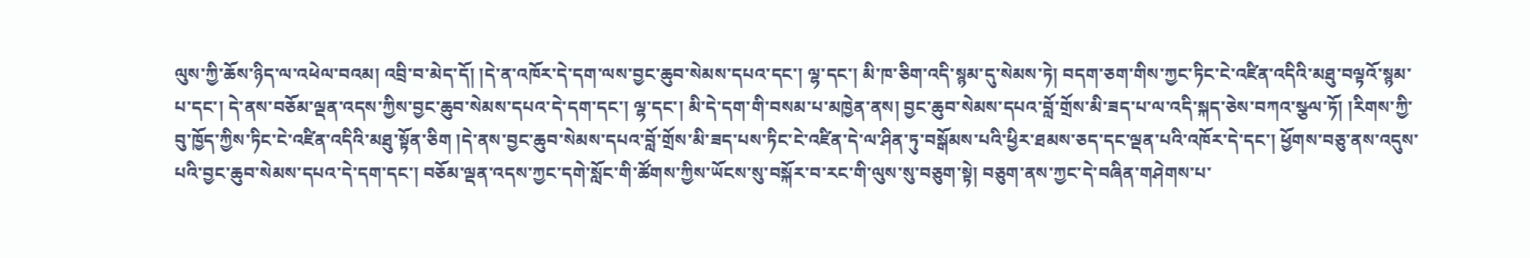ལུས་ཀྱི་ཆོས་ཉིད་ལ་འཕེལ་བའམ། འབྲི་བ་མེད་དོ། །དེ་ན་འཁོར་དེ་དག་ལས་བྱང་ཆུབ་སེམས་དཔའ་དང་། ལྷ་དང་། མི་ཁ་ཅིག་འདི་སྙམ་དུ་སེམས་ཏེ། བདག་ཅག་གིས་ཀྱང་ཏིང་ངེ་འཛིན་འདིའི་མཐུ་བལྟའོ་སྙམ་པ་དང་། དེ་ནས་བཅོམ་ལྡན་འདས་ཀྱིས་བྱང་ཆུབ་སེམས་དཔའ་དེ་དག་དང་། ལྷ་དང་། མི་དེ་དག་གི་བསམ་པ་མཁྱེན་ནས། བྱང་ཆུབ་སེམས་དཔའ་བློ་གྲོས་མི་ཟད་པ་ལ་འདི་སྐད་ཅེས་བཀའ་སྩལ་ཏོ། །རིགས་ཀྱི་བུ་ཁྱོད་ཀྱིས་ཏིང་ངེ་འཛིན་འདིའི་མཐུ་སྟོན་ཅིག །དེ་ནས་བྱང་ཆུབ་སེམས་དཔའ་བློ་གྲོས་མི་ཟད་པས་ཏིང་ངེ་འཛིན་དེ་ལ་ཤིན་ཏུ་བསྒོམས་པའི་ཕྱིར་ཐམས་ཅད་དང་ལྡན་པའི་འཁོར་དེ་དང་། ཕྱོགས་བཅུ་ནས་འདུས་པའི་བྱང་ཆུབ་སེམས་དཔའ་དེ་དག་དང་། བཅོམ་ལྡན་འདས་ཀྱང་དགེ་སློང་གི་ཚོགས་ཀྱིས་ཡོངས་སུ་བསྐོར་བ་རང་གི་ལུས་སུ་བཅུག་སྟེ། བཅུག་ནས་ཀྱང་དེ་བཞིན་གཤེགས་པ་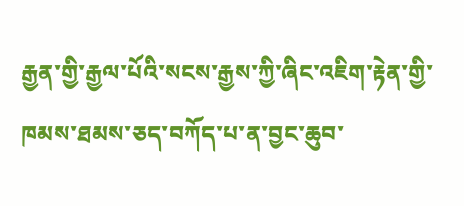རྒྱན་གྱི་རྒྱལ་པོའི་སངས་རྒྱས་ཀྱི་ཞིང་འཇིག་རྟེན་གྱི་ཁམས་ཐམས་ཅད་བཀོད་པ་ན་བྱང་ཆུབ་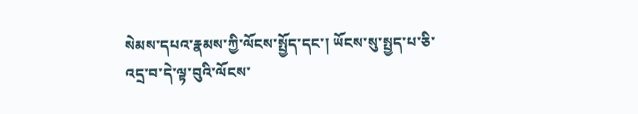སེམས་དཔའ་རྣམས་ཀྱི་ལོངས་སྤྱོད་དང་། ཡོངས་སུ་སྤྱད་པ་ཅི་འདྲ་བ་དེ་ལྟ་བུའི་ལོངས་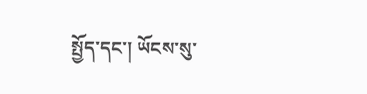སྤྱོད་དང་། ཡོངས་སུ་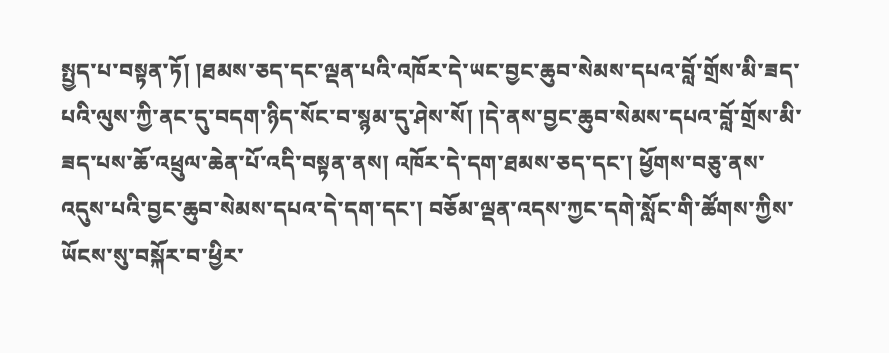སྤྱད་པ་བསྟན་ཏོ། །ཐམས་ཅད་དང་ལྡན་པའི་འཁོར་དེ་ཡང་བྱང་ཆུབ་སེམས་དཔའ་བློ་གྲོས་མི་ཟད་པའི་ལུས་ཀྱི་ནང་དུ་བདག་ཉིད་སོང་བ་སྙམ་དུ་ཤེས་སོ། །དེ་ནས་བྱང་ཆུབ་སེམས་དཔའ་བློ་གྲོས་མི་ཟད་པས་ཆོ་འཕྲུལ་ཆེན་པོ་འདི་བསྟན་ནས། འཁོར་དེ་དག་ཐམས་ཅད་དང་། ཕྱོགས་བཅུ་ནས་འདུས་པའི་བྱང་ཆུབ་སེམས་དཔའ་དེ་དག་དང་། བཅོམ་ལྡན་འདས་ཀྱང་དགེ་སློང་གི་ཚོགས་ཀྱིས་ཡོངས་སུ་བསྐོར་བ་ཕྱིར་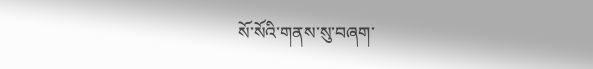སོ་སོའི་གནས་སུ་བཞག་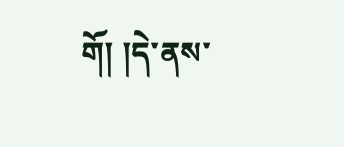གོ། །དེ་ནས་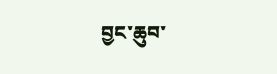བྱང་ཆུབ་